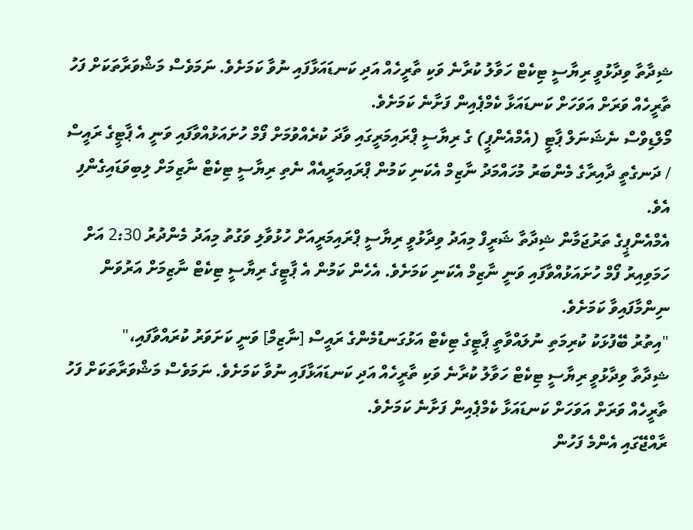ޝިދާތާ ވިދާޅުވީ ރިޔާސީ ޓިކެޓް ހަވާލު ކުރާނެ ވަކި ތާރީހެއް އަދި ކަނޑައަޅާފައި ނުވާ ކަމަށެވެ. ނަމަވެސް މަޝްވަރާތަކަށް ފަހު ތާރީހެއް ވަރަށް އަވަހަށް ކަނޑައަޅާ ކެމްޕެއިން ފަށާނެ ކަމަށެވެ.
މޯލްޑިވްސް ނެޝަނަލް ޕާޓީ (އެމްއެންޕީ) ގެ ރިޔާސީ ޕްރައިމަރީގައި ވާދަ ކުރެއްވުމަށް ފޯމް ހުށައަޅުއްވާފައި ވަނީ އެ ޕާޓީގެ ރައީސް / ދަނގެތީ ދާއިރާގެ މެންބަރު މުހައްމަދު ނާޒިމް އެކަނި ކަމުން ޕްރައިމަރީއެއް ނެތި ރިޔާސީ ޓިކެޓް ނާޒިމަށް ލިބިވަޑައިގެންފި އެވެ.
އެމްއެންޕީގެ ތަރުޖަމާން ޝިދާތާ ޝަރީފް މިއަދު ވިދާޅުވީ ރިޔާސީ ޕްރައިމަރީއަށް ހުޅުވާލި ވަގުތު މިއަދު މެންދުރު 2:30 އަށް ހަމަވިއިރު ފޯމް ހުށައަޅުއްވާފައި ވަނީ ނާޒިމް އެކަނި ކަމަށެވެ. އެހެން ކަމުން އެ ޕާޓީގެ ރިޔާސީ ޓިކެޓް ނާޒިމަށް އަރުވަން ނިންމާފައިވާ ކަމަށެވެ.
"އިތުރު ބޭފުޅަކު ކުރިމަތި ނުލައްވާތީ ޕާޓީގެ ޓިކެޓް އަޅުގަނޑުމެންގެ ރައީސް [ނާޒިމް] ވަނީ ކަށަވަރު ކުރައްވާފައި،"
ޝިދާތާ ވިދާޅުވީ ރިޔާސީ ޓިކެޓް ހަވާލު ކުރާނެ ވަކި ތާރީހެއް އަދި ކަނޑައަޅާފައި ނުވާ ކަމަށެވެ. ނަމަވެސް މަޝްވަރާތަކަށް ފަހު ތާރީހެއް ވަރަށް އަވަހަށް ކަނޑައަޅާ ކެމްޕެއިން ފަށާނެ ކަމަށެވެ.
ރާއްޖޭގައި އެންމެ ފަހުން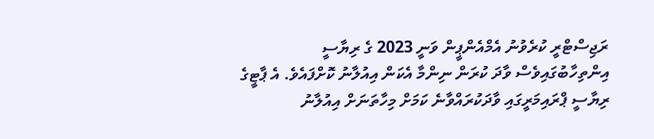ރަޖިސްޓްރީ ކުރެވުނު އެމްއެންޕީން ވަނީ 2023 ގެ ރިޔާސީ އިންތިހާބުގައިވެސް ވާދަ ކުރަން ނިންމާ އެކަން އިއުލާނު ކޮށްފައެވެ. އެ ޕާޓީގެ ރިޔާސީ ޕްރައިމަރީގައި ވާދަކުރައްވާނެ ކަމަށް މިހާތަނަށް އިއުލާނު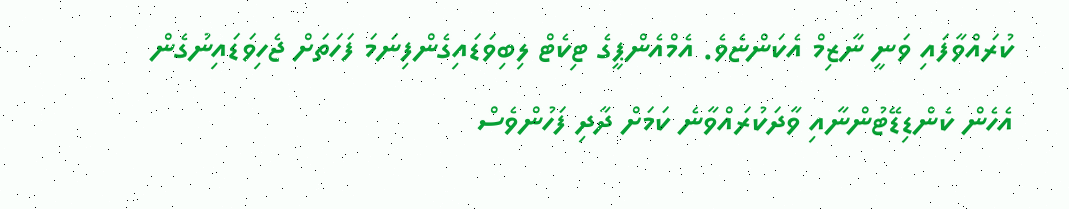ކުރައްވާފައި ވަނީ ނާޒިމް އެކަންޏެވެ. އެމްއެންޕީގެ ޓިކެޓް ލިބިވަޑައިގެންފިނަމަ ފަހަތަށް ޖެހިވަޑައިނުގެން އެހެން ކެންޑިޑޭޓުންނާއި ވާދަކުރައްވާނެ ކަމަށް ދާދި ފަހުންވެސް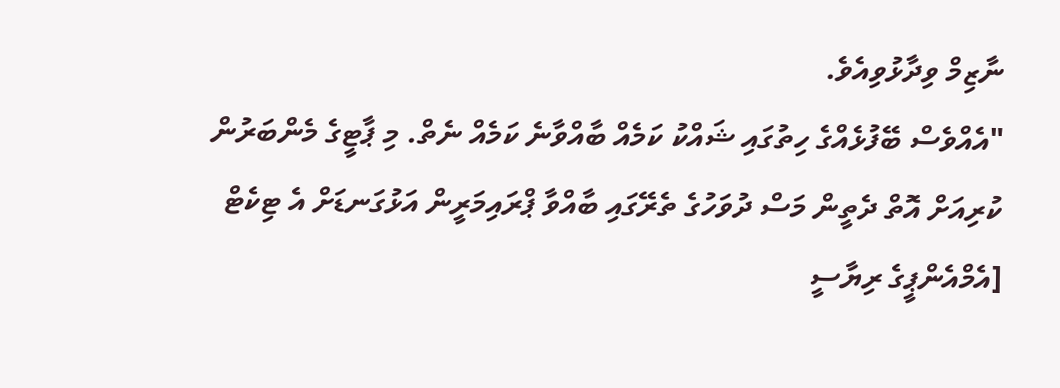ނާޒިމް ވިދާޅުވިއެވެ.
"އެއްވެސް ބޭފުޅެއްގެ ހިތުގައި ޝައްކު ކަމެއް ބާއްވާނެ ކަމެއް ނެތް. މި ޕާޓީގެ މެންބަރުން ކުރިއަށް އޮތް ދެތީން މަސް ދުވަހުގެ ތެރޭގައި ބާއްވާ ޕްރައިމަރީން އަޅުގަނޑަށް އެ ޓިކެޓް [އެމްއެންޕީގެ ރިޔާސީ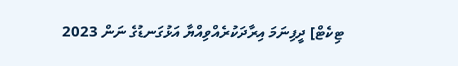ޓިކެޓް] ދީފިނަމަ އިރާދަކުރެއްވިއްޔާ އަޅުގަނޑުގެ ނަން 2023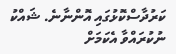ކަރުދާސްކޮޅުގައި އޮންނާނެ. ޝައްކު ނުކުރައްވާ އެކަމަށް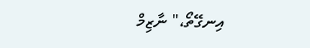އިނގޭތޯ،" ނާޒިމް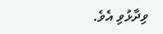ވިދާޅުވި އެވެ.